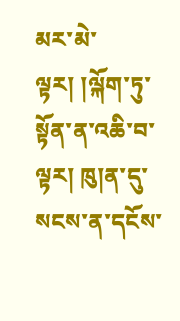མར་མེ་ལྟར། །ལྐོག་ཏུ་སྟོན་ན་འཆི་བ་ལྟར། ཁུ།ན་དུ་སངས་ན་དངོས་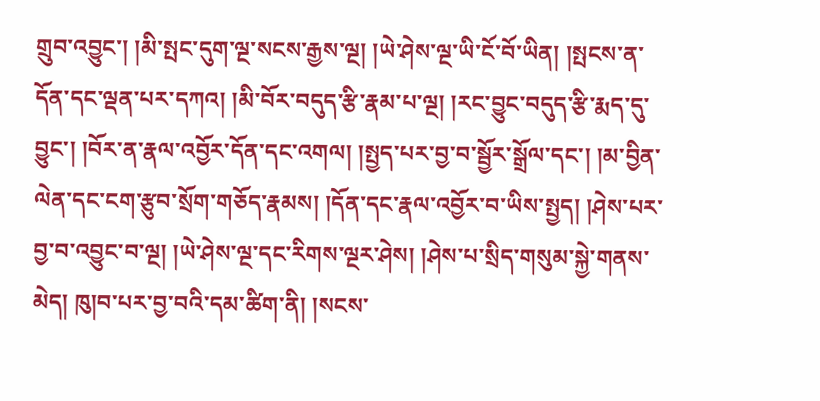གྲུབ་འབྱུང་། །མི་སྤང་དུག་ལྔ་སངས་རྒྱས་ལྔ། །ཡེ་ཤེས་ལྔ་ཡི་ངོ་བོ་ཡིན། །སྤངས་ན་དོན་དང་ལྡན་པར་དཀའ། །མི་བོར་བདུད་རྩི་རྣམ་པ་ལྔ། །རང་བྱུང་བདུད་རྩི་རྨད་དུ་བྱུང་། །བོར་ན་རྣལ་འབྱོར་དོན་དང་འགལ། །སྤྱད་པར་བྱ་བ་སྦྱོར་སྒྲོལ་དང་། །མ་བྱིན་ལེན་དང་ངག་རྩུབ་སྲོག་གཅོད་རྣམས། །དོན་དང་རྣལ་འབྱོར་བ་ཡིས་སྤྱད། །ཤེས་པར་བྱ་བ་འབྱུང་བ་ལྔ། །ཡེ་ཤེས་ལྔ་དང་རིགས་ལྔར་ཤེས། །ཤེས་པ་སྲིད་གསུམ་སྐྱེ་གནས་མེད། ཁུ།བ་པར་བྱ་བའི་དམ་ཚིག་ནི། །སངས་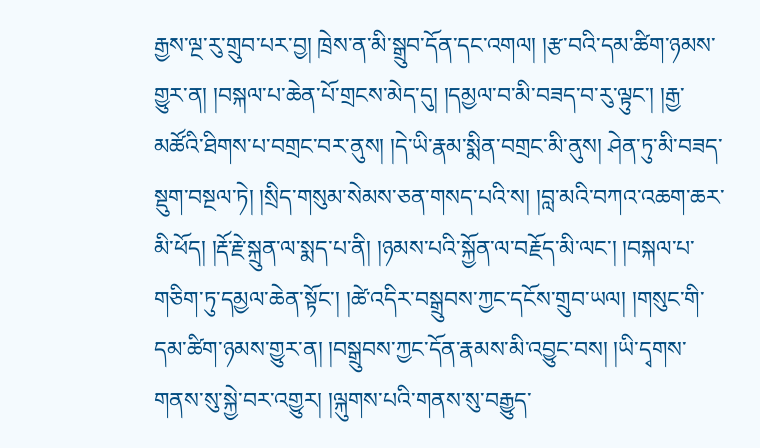རྒྱས་ལྔ་རུ་གྲུབ་པར་བྱ། ཁྲེས་ན་མི་སྒྲུབ་དོན་དང་འགལ། །རྩ་བའི་དམ་ཚིག་ཉམས་གྱུར་ན། །བསྐལ་པ་ཆེན་པོ་གྲངས་མེད་དུ། །དམྱལ་བ་མི་བཟད་བ་རུ་ལྟུང་། །རྒྱ་མཚོའི་ཐིགས་པ་བགྲང་བར་ནུས། །དེ་ཡི་རྣམ་སྨིན་བགྲང་མི་ནུས། ཤེན་ཏུ་མི་བཟད་སྡུག་བསྔལ་ཏེ། །སྲིད་གསུམ་སེམས་ཅན་གསད་པའི་ས། །བླ་མའི་བཀའ་འཆག་ཆར་མི་ཕོད། །རྡོ་རྗེ་སྐྲུན་ལ་སྨད་པ་ནི། །ཉམས་པའི་སྐྱོན་ལ་བརྗོད་མི་ལང་། །བསྐལ་པ་གཅིག་ཏུ་དམྱལ་ཆེན་སྟོང་། །ཚེ་འདིར་བསྒྲུབས་ཀྱང་དངོས་གྲུབ་ཡལ། །གསུང་གི་དམ་ཚིག་ཉམས་གྱུར་ན། །བསྒྲུབས་ཀྱང་དོན་རྣམས་མི་འབྱུང་བས། །ཡི་དྭགས་གནས་སུ་སྐྱེ་བར་འགྱུར། །ལྐུགས་པའི་གནས་སུ་བརྒྱུད་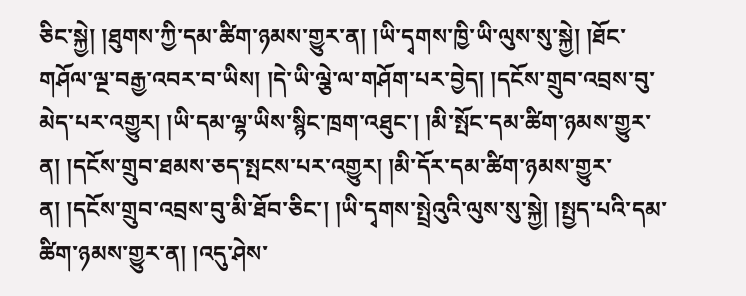ཅིང་སྐྱེ། །ཐུགས་ཀྱི་དམ་ཚིག་ཉམས་གྱུར་ན། །ཡི་དྭགས་ཁྱི་ཡི་ལུས་སུ་སྐྱེ། །ཐོང་གཤོལ་ལྔ་བརྒྱ་འབར་བ་ཡིས། །དེ་ཡི་ལྕེ་ལ་གཤོག་པར་བྱེད། །དངོས་གྲུབ་འབྲས་བུ་མེད་པར་འགྱུར། །ཡི་དམ་ལྷ་ཡིས་སྙིང་ཁྲག་འཐུང་། །མི་སྤོང་དམ་ཚིག་ཉམས་གྱུར་ན། །དངོས་གྲུབ་ཐམས་ཅད་སྤངས་པར་འགྱུར། །མི་དོར་དམ་ཚིག་ཉམས་གྱུར་ན། །དངོས་གྲུབ་འབྲས་བུ་མི་ཐོབ་ཅིང་། །ཡི་དྭགས་སྤྲེའུའི་ལུས་སུ་སྐྱེ། །སྤྱད་པའི་དམ་ཚིག་ཉམས་གྱུར་ན། །འདུ་ཤེས་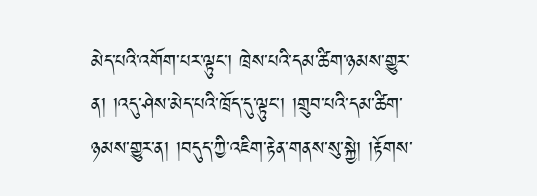མེད་པའི་འགོག་པར་ལྟུང་། ཁྲེས་པའི་དམ་ཚིག་ཉམས་གྱུར་ན། །འདུ་ཤེས་མེད་པའི་ཁྲོད་དུ་ལྟུང་། །གྲུབ་པའི་དམ་ཚིག་ཉམས་གྱུར་ན། །བདུད་ཀྱི་འཇིག་རྟེན་གནས་སུ་སྐྱེ། །རྟོགས་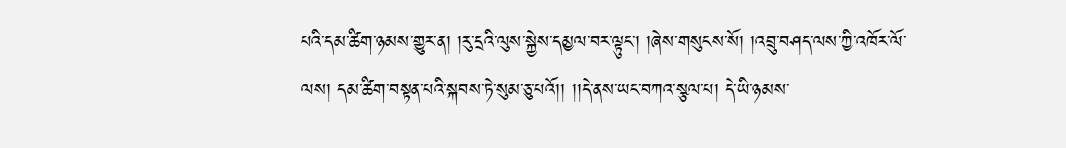པའི་དམ་ཚིག་ཉམས་གྱུར་ན། །རུ་དྲའི་ལུས་སྐྱེས་དམྱལ་བར་ལྟུང་། །ཞེས་གསུངས་སོ། །འབྲུ་བཤད་ལས་ཀྱི་འཁོར་ལོ་ལས། དམ་ཚིག་བསྟན་པའི་སྐབས་ཏེ་སུམ་ཅུ་པའོ།། །།དེ་ནས་ཡང་བཀའ་སྩལ་པ། དེ་ཡི་ཉམས་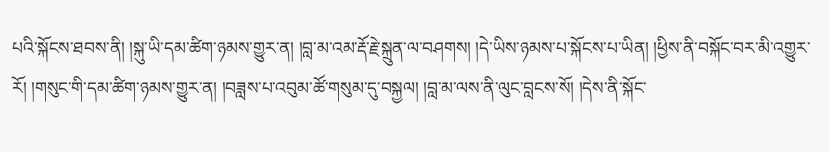པའི་སྐོངས་ཐབས་ནི། །སྐུ་ཡི་དམ་ཚིག་ཉམས་གྱུར་ན། །བླ་མ་འམ་རྡོ་རྗེ་སྐྲུན་ལ་བཤགས། །དེ་ཡིས་ཉམས་པ་སྐོངས་པ་ཡིན། །ཕྱིས་ནི་བསྐོང་བར་མི་འགྱུར་རོ། །གསུང་གི་དམ་ཚིག་ཉམས་གྱུར་ན། །བཟླས་པ་འབུམ་ཚོ་གསུམ་དུ་བསྐྱལ། །བླ་མ་ལས་ནི་ལུང་བླངས་སོ། །དེས་ནི་སྐོང་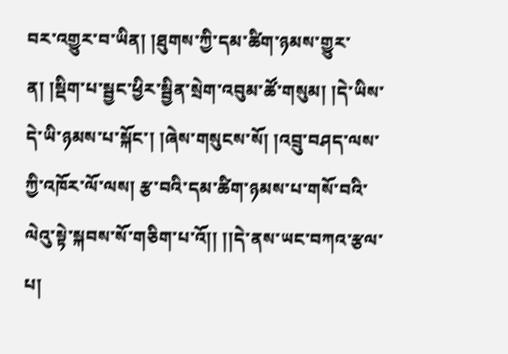བར་འགྱུར་བ་ཡིན། །ཐུགས་ཀྱི་དམ་ཚིག་ཉམས་གྱུར་ན། །སྡིག་པ་སྦྱང་ཕྱིར་སྦྱིན་སྲེག་འབུམ་ཚོ་གསུམ། །དེ་ཡིས་དེ་ཡི་ཉམས་པ་སྐོང་། །ཞེས་གསུངས་སོ། །འབྲུ་བཤད་ལས་ཀྱི་འཁོར་ལོ་ལས། རྩ་བའི་དམ་ཚིག་ཉམས་པ་གསོ་བའི་ལེའུ་སྟེ་སྐབས་སོ་གཅིག་པ་འོ།། །།དེ་ནས་ཡང་བཀའ་རྩལ་པ།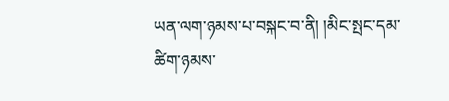ཡན་ལག་ཉམས་པ་བསྐང་བ་ནི། །མིང་སྤང་དམ་ཚིག་ཉམས་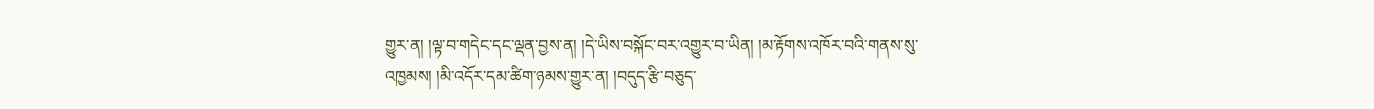གྱུར་ན། །ལྟ་བ་གདེང་དང་ལྡན་བྱས་ན། །དེ་ཡིས་བསྐོང་བར་འགྱུར་བ་ཡིན། །མ་རྟོགས་འཁོར་བའི་གནས་སུ་འཁྱམས། །མི་འདོར་དམ་ཚིག་ཉམས་གྱུར་ན། །བདུད་རྩི་བཅུད་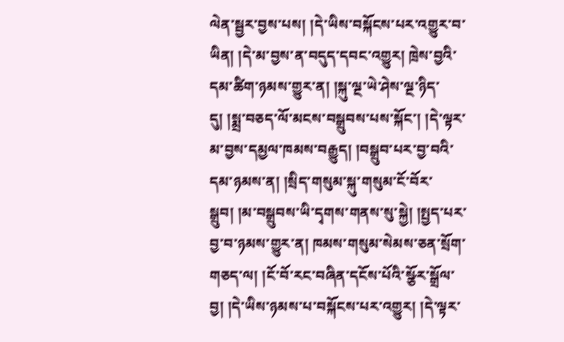ལེན་སྦྱར་བྱས་པས། །དེ་ཡིས་བསྐོངས་པར་འགྱུར་བ་ཡིན། །དེ་མ་བྱས་ན་བདུད་དབང་འགྱུར། ཁྲེས་བྱའི་དམ་ཚིག་ཉམས་གྱུར་ན། །སྐུ་ལྔ་ཡེ་ཤེས་ལྔ་ཉིད་དུ། །སྨྲ་བཅད་ལོ་མངས་བསྒྲུབས་པས་སྐོང་། །དེ་ལྟར་མ་བྱས་དམྱལ་ཁམས་བརྒྱུད། །བསྒྲུབ་པར་བྱ་བའི་དམ་ཉམས་ན། །སྲིད་གསུམ་སྐུ་གསུམ་ངོ་བོར་སྒྲུབ། །མ་བསྒྲུབས་ཡི་དྭགས་གནས་སུ་སྐྱེ། །སྤྱད་པར་བྱ་བ་ཉམས་གྱུར་ན། ཁམས་གསུམ་སེམས་ཅན་སྲོག་གཅད་ལ། །ངོ་བོ་རང་བཞིན་དངོས་པོའི་སྩོར་སྒྲོལ་བྱ། །དེ་ཡིས་ཉམས་པ་བསྐོངས་པར་འགྱུར། །དེ་ལྟར་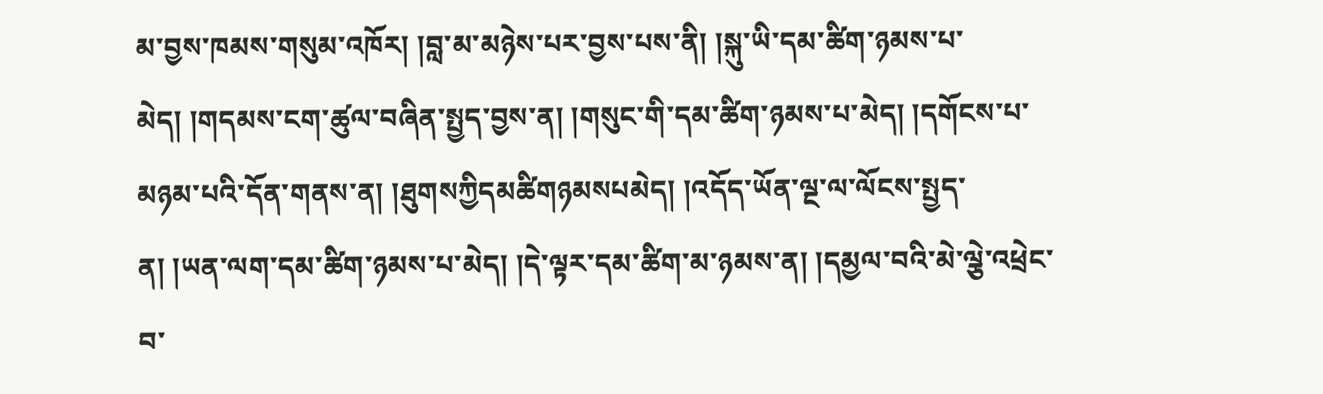མ་བྱས་ཁམས་གསུམ་འཁོར། །བླ་མ་མཉེས་པར་བྱས་པས་ནི། །སྐུ་ཡི་དམ་ཚིག་ཉམས་པ་མེད། །གདམས་ངག་ཚུལ་བཞིན་སྤྱད་བྱས་ན། །གསུང་གི་དམ་ཚིག་ཉམས་པ་མེད། །དགོངས་པ་མཉམ་པའི་དོན་གནས་ན། །ཐུགསཀྱིདམཚིགཉམསཔམེད། །འདོད་ཡོན་ལྔ་ལ་ལོངས་སྤྱད་ན། །ཡན་ལག་དམ་ཚིག་ཉམས་པ་མེད། །དེ་ལྟར་དམ་ཚིག་མ་ཉམས་ན། །དམྱལ་བའི་མེ་ལྕེ་འཕྲེང་བ་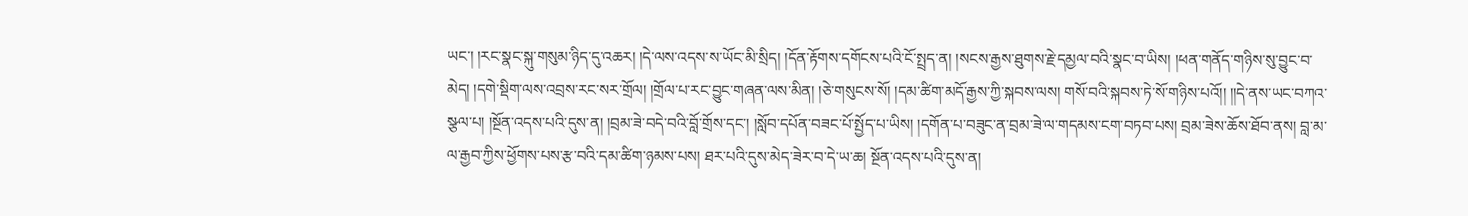ཡང་། །རང་སྣང་སྐུ་གསུམ་ཉིད་དུ་འཆར། །དེ་ལས་འདས་ས་ཡོང་མི་སྲིད། །དོན་རྟོགས་དགོངས་པའི་ངོ་སྤྲད་ན། །སངས་རྒྱས་ཐུགས་རྗེ་དམྱལ་བའི་སྣང་བ་ཡིས། །ཕན་གནོད་གཉིས་སུ་བྱུང་བ་མེད། །དགེ་སྡིག་ལས་འབྲས་རང་སར་གྲོལ། །གྲོལ་པ་རང་བྱུང་གཞན་ལས་མིན། །ཅེ་གསུངས་སོ། །དམ་ཚིག་མདོ་རྒྱས་ཀྱི་སྐབས་ལས། གསོ་བའི་སྐབས་ཏེ་སོ་གཉིས་པའོ།། །།དེ་ནས་ཡང་བཀའ་སྩལ་པ། །སྔོན་འདས་པའི་དུས་ན། །བྲམ་ཟེ་བདེ་བའི་བློ་གྲོས་དང་། །སློབ་དཔོན་བཟང་པོ་སྤྱོད་པ་ཡིས། །དགོན་པ་བཟུང་ན་བྲམ་ཟེ་ལ་གདམས་ངག་བཏབ་པས། བྲམ་ཟེས་ཆོས་ཐོབ་ནས། བླ་མ་ལ་རྒྱབ་ཀྱིས་ཕྱོགས་པས་རྩ་བའི་དམ་ཚིག་ཉམས་པས། ཐར་པའི་དུས་མེད་ཟེར་བ་དེ་ཡ་ཆ། སྔོན་འདས་པའི་དུས་ན།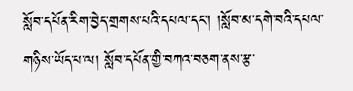སློབ་དཔོན་རིག་བྱེད་གྲགས་པའི་དཔལ་དང་། །སློབ་མ་དགེ་བའི་དཔལ་གཉིས་ཡོད་པ་ལ། སློབ་དཔོན་གྱི་བཀའ་བཅག་ནས་རྩ་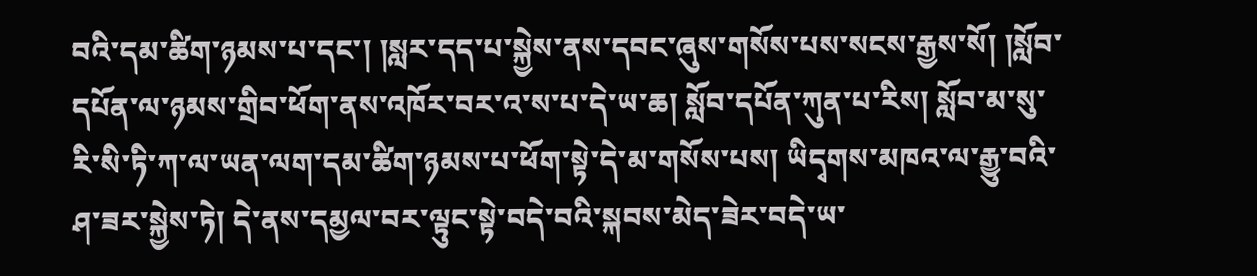བའི་དམ་ཚིག་ཉམས་པ་དང་། །སླར་དད་པ་སྐྱེས་ནས་དབང་ཞུས་གསོས་པས་སངས་རྒྱས་སོ། །སློབ་དཔོན་ལ་ཉམས་གྲིབ་ཕོག་ནས་འཁོར་བར་འ་ས་པ་དེ་ཡ་ཆ། སློབ་དཔོན་ཀུན་པ་རིས། སློབ་མ་སུ་རི་སི་ཏི་ཀ་ལ་ཡན་ལག་དམ་ཚིག་ཉམས་པ་ཕོག་སྟེ་དེ་མ་གསོས་པས། ཡིདྭགས་མཁའ་ལ་རྒྱུ་བའི་ཤ་ཟར་སྐྱེས་ཏེ། དེ་ནས་དམྱལ་བར་ལྟུང་སྟེ་བདེ་བའི་སྐབས་མེད་ཟེར་བདེ་ཡ་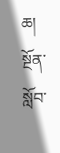ཆ། སྔོན་སློབ་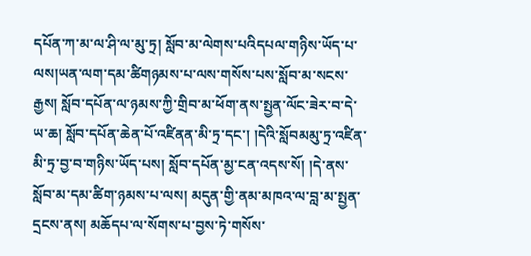དཔོན་ཀ་མ་ལ་ཤི་ལ་མུ་ཏྲ། སློབ་མ་ལེགས་པའིདཔལ་གཉིས་ཡོད་པ་ལས།ཡན་ལག་དམ་ཚིགཉམས་པ་ལས་གསོས་པས་སློབ་མ་སངས་རྒྱས། སློབ་དཔོན་ལ་ཉམས་ཀྱི་གྲིབ་མ་ཕོག་ནས་སྤྱན་ལོང་ཟེར་བ་དེ་ཡ་ཆ། སློབ་དཔོན་ཆེན་པོ་འཛིནན་མི་ཏྲ་དང་། །དེའི་སློབམམུ་ཏྲ་འཛིན་མི་ཏྲ་བྱ་བ་གཉིས་ཡོད་པས། སློབ་དཔོན་མྱ་ངན་འདས་སོ། །དེ་ནས་སློབ་མ་དམ་ཚིག་ཉམས་པ་ལས། མདུན་གྱི་ནམ་མཁའ་ལ་བླ་མ་སྤྱན་དྲངས་ནས། མཆོདཔ་ལ་སོགས་པ་བྱས་ཏེ་གསོས་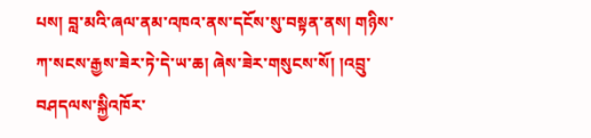པས། བླ་མའི་ཞལ་ནམ་འཁའ་ནས་དངོས་སུ་བསྟན་ནས། གཉིས་ཀ་སངས་རྒྱས་ཟེར་ཏེ་དེ་ཡ་ཆ། ཞེས་ཟེར་གསུངས་སོ། །འབྲུ་བཤདལས་སྐྱིའཁོར་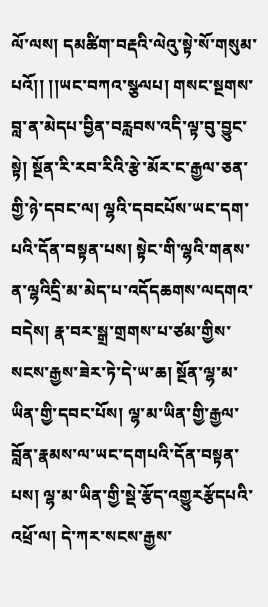ལོ་ལས། དམཚིག་བརྡའི་ལེའུ་སྟེ་སོ་གསུམ་པའོ།། །།ཡང་བཀའ་སྩལཔ། གསང་སྔགས་བླ་ན་མེདཔ་བྱིན་བརླབས་འདི་ལྟ་བུ་བྱུང་སྟེ། སྔོན་རི་རབ་རིའི་རྩེ་མོར་ང་རྒྱལ་ཅན་གྱི་ཉེ་དབང་ལ། ལྷའི་དབངཔོས་ཡང་དག་པའི་དོན་བསྟན་པས། སྟེང་གི་ལྷའི་གནས་ན་ལྷའིདྲི་མ་མེད་པ་འདོདཆགས་ལདགའ་བདེས། རྣ་བར་སྒྲ་གྲགས་པ་ཙམ་གྱིས་སངས་རྒྱས་ཟེར་ཏེ་དེ་ཡ་ཆ། སྔོན་ལྷ་མ་ཡིན་གྱི་དབང་པོས། ལྷ་མ་ཡིན་གྱི་རྒྱལ་བློན་རྣམས་ལ་ཡང་དགཔའི་དོན་བསྟན་པས། ལྷ་མ་ཡིན་གྱི་སྡེ་རྩོད་འགྱུརརྩོདཔའི་འཕྲོ་ལ། དེ་ཀར་སངས་རྒྱས་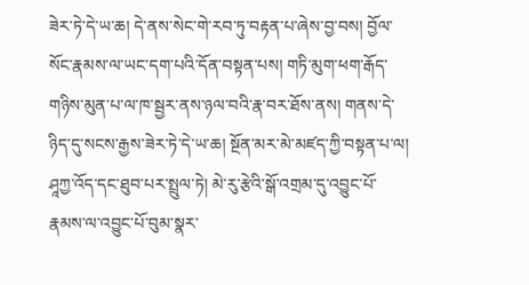ཟེར་ཏེ་དེ་ཡ་ཆ། དེ་ནས་སེང་གེ་རབ་ཏུ་བརྟན་པ་ཞེས་བྱ་བས། བྱོལ་སོང་རྣམས་ལ་ཡང་དག་པའི་དོན་བསྟན་པས། གཏི་མུག་ཕག་རྒོད་གཉིས་མུན་པ་ལ་ཁ་སྦྱར་ནས་ཉལ་བའི་རྣ་བར་ཐོས་ནས། གནས་དེ་ཉིད་དུ་སངས་རྒྱས་ཟེར་ཏེ་དེ་ཡ་ཆ། སྔོན་མར་མེ་མཛད་ཀྱི་བསྟན་པ་ལ། ཤཱཀྱ་འོད་དང་ཐུབ་པར་སྤྲུལ་ཏེ། མེ་རུ་རྩེའི་སྒོ་འགྲམ་དུ་འབྱུང་པོ་རྣམས་ལ་འབྱུང་པོ་བུམ་སྣར་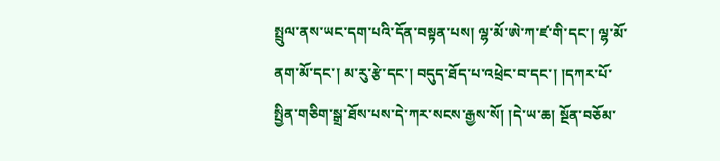སྤྲུལ་ནས་ཡང་དག་པའི་དོན་བསྟན་པས། ལྷ་མོ་ཨེ་ཀ་ཛ་གི་དང་། ལྷ་མོ་ནག་མོ་དང་། མ་རུ་རྩེ་དང་། བདུད་ཐོད་པ་འཕྲེང་བ་དང་། །དཀར་པོ་སྤྱིན་གཅིག་སྒྲ་ཐོས་པས་དེ་ཀར་སངས་རྒྱས་སོ། །དེ་ཡ་ཆ། སྔོན་བཅོམ་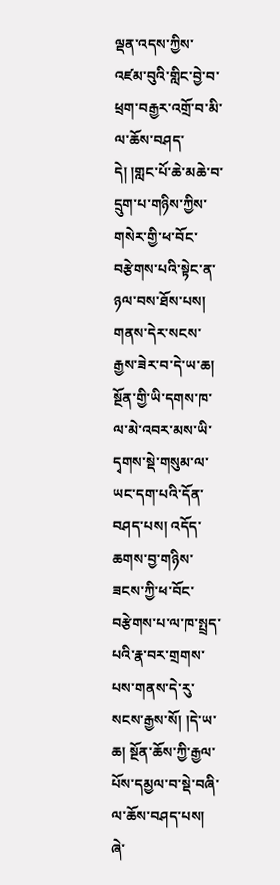ལྡན་འདས་ཀྱིས་འཛམ་བུའི་གླིང་བྱེ་བ་ཕྲག་བརྒྱར་འགྲོ་བ་མི་ལ་ཆོས་བཤད་དེ། །གླང་པོ་ཆེ་མཆེ་བ་དྲུག་པ་གཉིས་ཀྱིས་གསེར་གྱི་ཕ་བོང་བརྩེགས་པའི་སྟེང་ན་ཉལ་བས་ཐོས་པས། གནས་དེར་སངས་རྒྱས་ཟེར་བ་དེ་ཡ་ཆ། སྔོན་གྱི་ཡི་དགས་ཁ་ལ་མེ་འབར་མས་ཡི་དྭགས་སྡེ་གསུམ་ལ་ཡང་དག་པའི་དོན་བཤད་པས། འདོད་ཆགས་བྱ་གཉིས་ཟངས་ཀྱི་ཕ་བོང་བརྩེགས་པ་ལ་ཁ་སྤྲད་པའི་རྣ་བར་གྲགས་པས་གནས་དེ་རུ་སངས་རྒྱས་སོ། །དེ་ཡ་ཆ། སྔོན་ཆོས་ཀྱི་རྒྱལ་པོས་དམྱལ་བ་སྡེ་བཞི་ལ་ཆོས་བཤད་པས། ཞེ་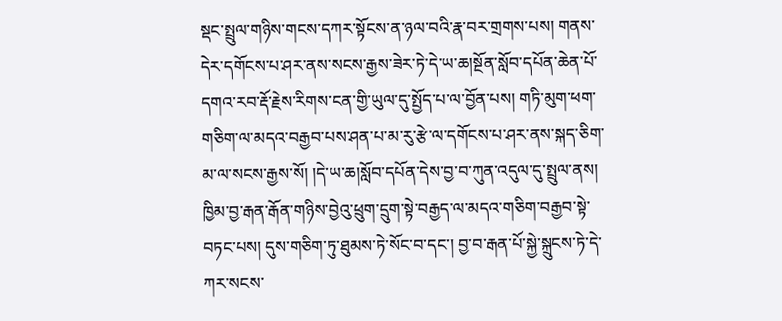སྡང་སྤྲུལ་གཉིས་གངས་དཀར་སྟོངས་ན་ཉལ་བའི་རྣ་བར་གྲགས་པས། གནས་དེར་དགོངས་པ་ཤར་ནས་སངས་རྒྱས་ཟེར་ཏེ་དེ་ཡ་ཆ།སྔོན་སློབ་དཔོན་ཆེན་པོ་དགའ་རབ་རྡོ་རྗེས་རིགས་ངན་གྱི་ཡུལ་དུ་སྤྱོད་པ་ལ་བྱོན་པས། གཏི་མུག་ཕག་གཅིག་ལ་མདའ་བརྒྱབ་པས་ཤན་པ་མ་རུ་རྩེ་ལ་དགོངས་པ་ཤར་ནས་སྐད་ཅིག་མ་ལ་སངས་རྒྱས་སོ། །དེ་ཡ་ཆ།སློབ་དཔོན་དེས་བྱ་བ་ཀུན་འདུལ་དུ་སྤྲུལ་ནས། ཁྱིམ་བྱ་རྒན་རྒོན་གཉིས་བྱེའུ་ཕྲུག་དྲུག་སྟེ་བརྒྱད་ལ་མདའ་གཅིག་བརྒྱབ་སྟེ་བཏང་པས། དུས་གཅིག་ཏུ་ཐུམས་ཏེ་སོང་བ་དང་། བྱ་བ་རྒན་པོ་སྐྱེ་སྐྲུངས་ཏེ་དེ་ཀར་སངས་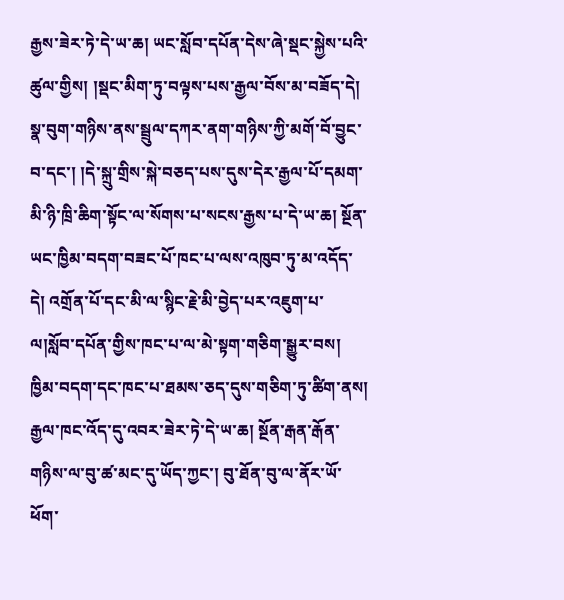རྒྱས་ཟེར་ཏེ་དེ་ཡ་ཆ། ཡང་སློབ་དཔོན་དེས་ཞེ་སྡང་སྐྱེས་པའི་ཚུལ་གྱིས། །སྡང་མིག་ཏུ་བལྟས་པས་རྒྱལ་བོས་མ་བཟོད་དེ། སྣ་བུག་གཉིས་ནས་སྦྲུལ་དཀར་ནག་གཉིས་ཀྱི་མགོ་བོ་བྱུང་བ་དང་། །དེ་སྐྲུ་གྲིས་སྐེ་བཅད་པས་དུས་དེར་རྒྱལ་པོ་དམག་མི་ཉི་ཁྲི་ཆིག་སྟོང་ལ་སོགས་པ་སངས་རྒྱས་པ་དེ་ཡ་ཆ། སྔོན་ཡང་ཁྱིམ་བདག་བཟང་པོ་ཁང་པ་ལས་འཁུབ་ཏུ་མ་འདོད་དེ། འགྲོན་པོ་དང་མི་ལ་སྙིང་རྗེ་མི་བྱེད་པར་འཇུག་པ་ལ།སློབ་དཔོན་གྱིས་ཁང་པ་ལ་མེ་སྟག་གཅིག་སྒྱུར་བས། ཁྱིམ་བདག་དང་ཁང་པ་ཐམས་ཅད་དུས་གཅིག་ཏུ་ཚིག་ནས། རྒྱལ་ཁང་འོད་དུ་འབར་ཟེར་ཏེ་དེ་ཡ་ཆ། སྔོན་རྒན་རྒོན་གཉིས་ལ་བུ་ཚ་མང་དུ་ཡོད་ཀྱང་། བུ་ཐོན་བུ་ལ་ནོར་ཡོ་ཕོག་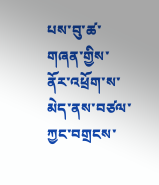པས་བུ་ཚ་གཞན་གྱིས་ནོར་འཕྲོག་ས་མེད་ནས་བཙལ་ཀྱང་བགྲངས་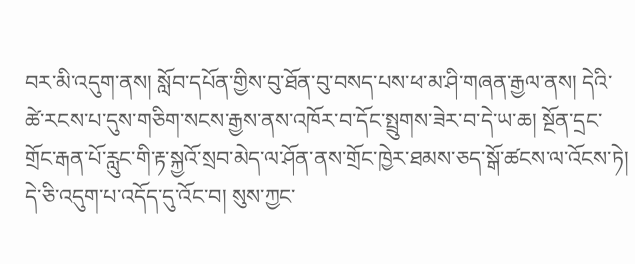བར་མི་འདུག་ནས། སློབ་དཔོན་གྱིས་བུ་ཐོན་བུ་བསད་པས་ཕ་མ་ཤི་གཞན་རྒྱལ་ནས། དེའི་ཚེ་རངས་པ་དུས་གཅིག་སངས་རྒྱས་ནས་འཁོར་བ་དོང་སྤྲུགས་ཟེར་བ་དེ་ཡ་ཆ། སྔོན་དྲང་གྲོང་རྒན་པོ་རླུང་གི་རྟ་སྐྱའོ་སྲབ་མེད་ལ་ཤོན་ནས་གྲོང་ཁྱེར་ཐམས་ཅད་སྒོ་ཚངས་ལ་འོངས་ཏེ། དེ་ཅི་འདུག་པ་འདོད་དུ་འོང་བ། སུས་ཀྱང་